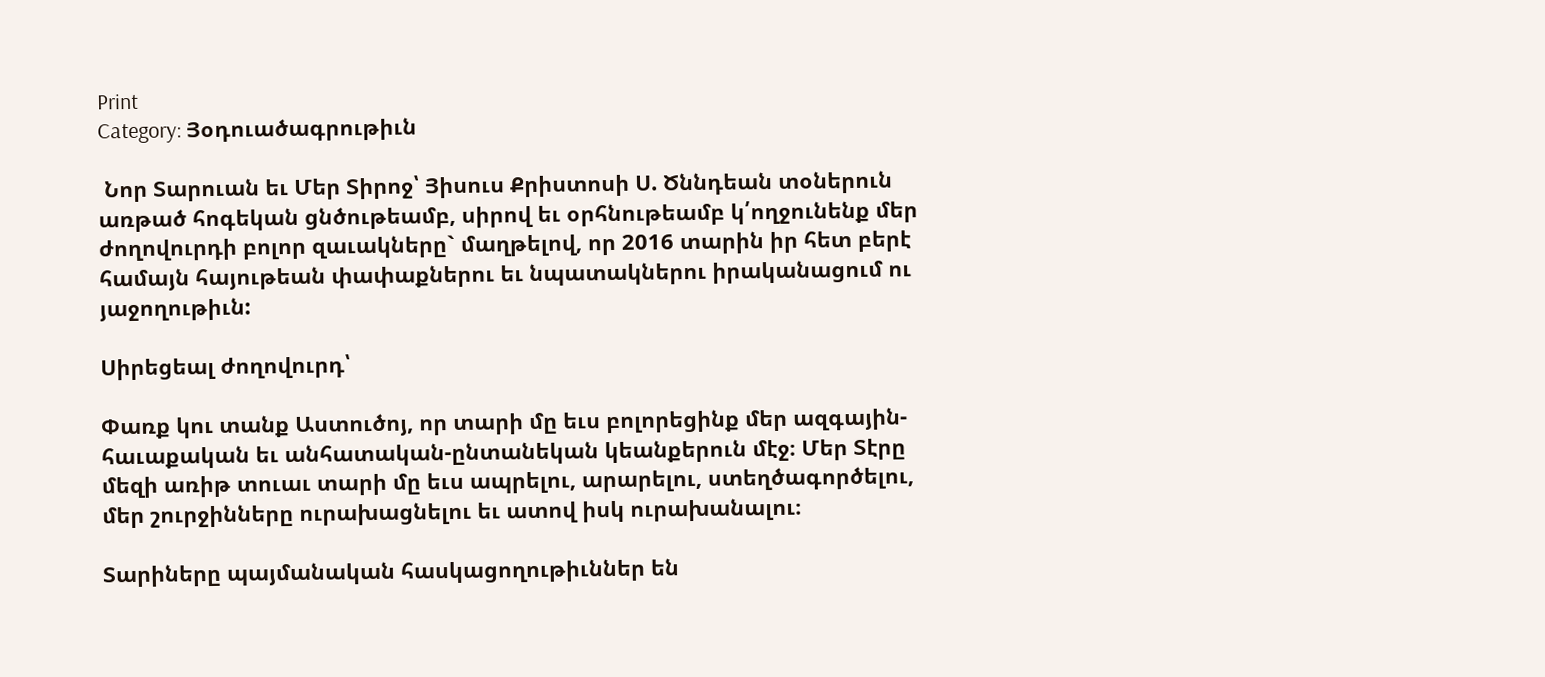Print
Category: Յօդուածագրութիւն

 Նոր Տարուան եւ Մեր Տիրոջ՝ Յիսուս Քրիստոսի Ս. Ծննդեան տօներուն առթած հոգեկան ցնծութեամբ, սիրով եւ օրհնութեամբ կ՛ողջունենք մեր ժողովուրդի բոլոր զաւակները` մաղթելով, որ 2016 տարին իր հետ բերէ համայն հայութեան փափաքներու եւ նպատակներու իրականացում ու յաջողութիւն:

Սիրեցեալ ժողովուրդ՝

Փառք կու տանք Աստուծոյ, որ տարի մը եւս բոլորեցինք մեր ազգային-հաւաքական եւ անհատական-ընտանեկան կեանքերուն մէջ։ Մեր Տէրը մեզի առիթ տուաւ տարի մը եւս ապրելու, արարելու, ստեղծագործելու, մեր շուրջինները ուրախացնելու եւ ատով իսկ ուրախանալու։

Տարիները պայմանական հասկացողութիւններ են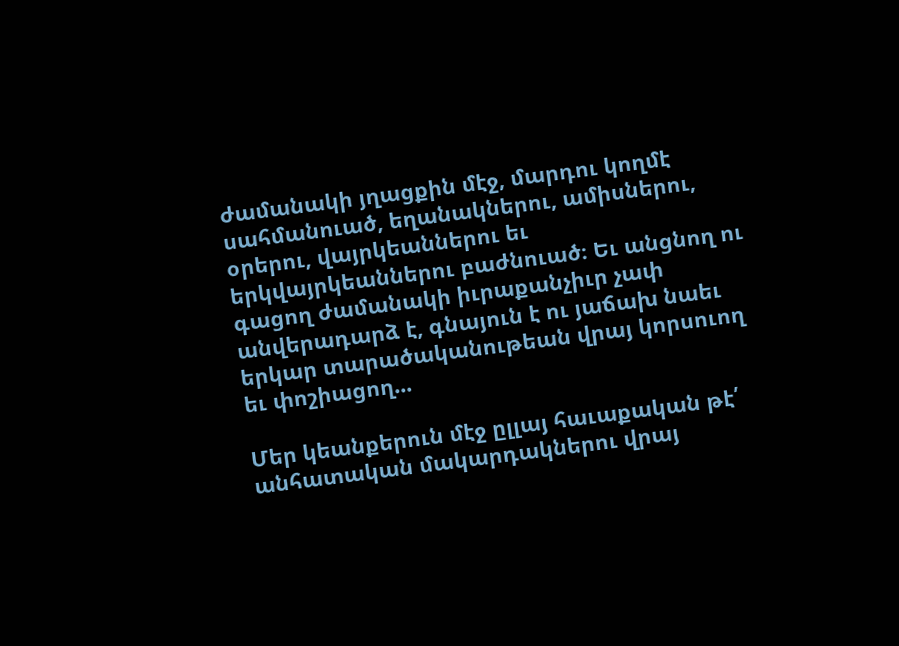ժամանակի յղացքին մէջ, մարդու կողմէ սահմանուած, եղանակներու, ամիսներու, օրերու, վայրկեաններու եւ երկվայրկեաններու բաժնուած։ Եւ անցնող ու գացող ժամանակի իւրաքանչիւր չափ անվերադարձ է, գնայուն է ու յաճախ նաեւ երկար տարածականութեան վրայ կորսուող եւ փոշիացող...

Մեր կեանքերուն մէջ ըլլայ հաւաքական թէ՛ անհատական մակարդակներու վրայ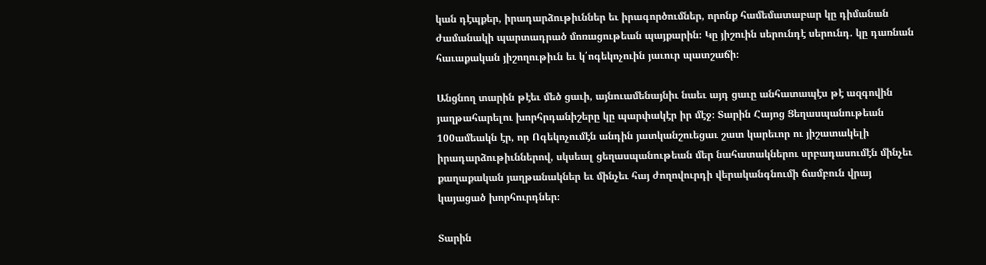կան դէպքեր, իրադարձութիւններ եւ իրագործումներ, որոնք համեմատաբար կը դիմանան ժամանակի պարտադրած մոռացութեան պայքարին։ Կը յիշուին սերունդէ սերունդ. կը դառնան հաւաքական յիշողութիւն եւ կ՛ոգեկոչուին յաւուր պատշաճի։

Անցնող տարին թէեւ մեծ ցաւի, այնուամենայնիւ նաեւ այդ ցաւը անհատապէս թէ ազգովին յաղթահարելու խորհրդանիշերը կը պարփակէր իր մէջ։ Տարին Հայոց Ցեղասպանութեան 100ամեակն էր, որ Ոգեկոչումէն անդին յատկանշուեցաւ շատ կարեւոր ու յիշատակելի իրադարձութիւններով, սկսեալ ցեղասպանութեան մեր նահատակներու սրբադասումէն մինչեւ քաղաքական յաղթանակներ եւ մինչեւ հայ ժողովուրդի վերականգնումի ճամբուն վրայ կայացած խորհուրդներ։

Տարին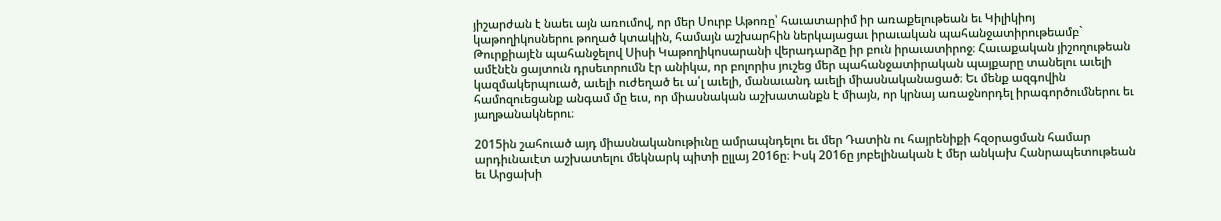յիշարժան է նաեւ այն առումով, որ մեր Սուրբ Աթոռը՝ հաւատարիմ իր առաքելութեան եւ Կիլիկիոյ կաթողիկոսներու թողած կտակին, համայն աշխարհին ներկայացաւ իրաւական պահանջատիրութեամբ` Թուրքիայէն պահանջելով Սիսի Կաթողիկոսարանի վերադարձը իր բուն իրաւատիրոջ։ Հաւաքական յիշողութեան ամէնէն ցայտուն դրսեւորումն էր անիկա, որ բոլորիս յուշեց մեր պահանջատիրական պայքարը տանելու աւելի կազմակերպուած, աւելի ուժեղած եւ ա՛լ աւելի, մանաւանդ աւելի միասնականացած։ Եւ մենք ազգովին համոզուեցանք անգամ մը եւս, որ միասնական աշխատանքն է միայն, որ կրնայ առաջնորդել իրագործումներու եւ յաղթանակներու։

2015ին շահուած այդ միասնականութիւնը ամրապնդելու եւ մեր Դատին ու հայրենիքի հզօրացման համար արդիւնաւէտ աշխատելու մեկնարկ պիտի ըլլայ 2016ը։ Իսկ 2016ը յոբելինական է մեր անկախ Հանրապետութեան եւ Արցախի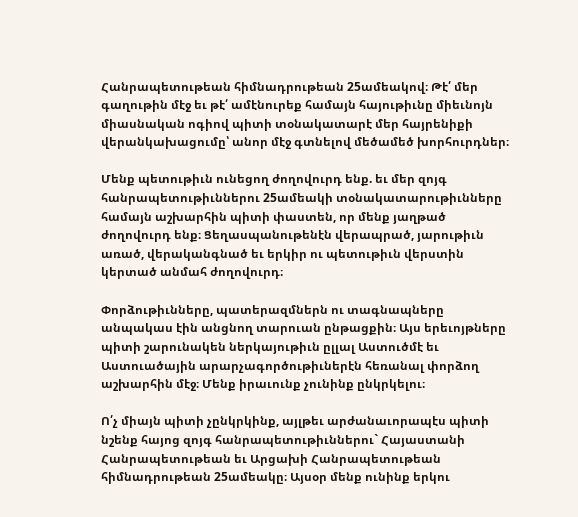Հանրապետութեան հիմնադրութեան 25ամեակով։ Թէ՛ մեր գաղութին մէջ եւ թէ՛ ամէնուրեք համայն հայութիւնը միեւնոյն միասնական ոգիով պիտի տօնակատարէ մեր հայրենիքի վերանկախացումը՝ անոր մէջ գտնելով մեծամեծ խորհուրդներ։

Մենք պետութիւն ունեցող ժողովուրդ ենք. եւ մեր զոյգ հանրապետութիւններու 25ամեակի տօնակատարութիւնները համայն աշխարհին պիտի փաստեն, որ մենք յաղթած ժողովուրդ ենք։ Ցեղասպանութենէն վերապրած, յարութիւն առած, վերականգնած եւ երկիր ու պետութիւն վերստին կերտած անմահ ժողովուրդ։

Փորձութիւնները, պատերազմներն ու տագնապները անպակաս էին անցնող տարուան ընթացքին։ Այս երեւոյթները պիտի շարունակեն ներկայութիւն ըլլալ Աստուծմէ եւ Աստուածային արարչագործութիւներէն հեռանալ փորձող աշխարհին մէջ։ Մենք իրաւունք չունինք ընկրկելու։

Ո՛չ միայն պիտի չընկրկինք, այլթեւ արժանաւորապէս պիտի նշենք հայոց զոյգ հանրապետութիւններու` Հայաստանի Հանրապետութեան եւ Արցախի Հանրապետութեան հիմնադրութեան 25ամեակը։ Այսօր մենք ունինք երկու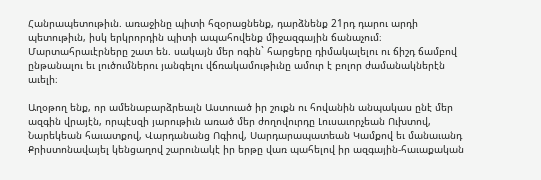Հանրապետութիւն. առաջինը պիտի հզօրացնենք, դարձնենք 21րդ դարու արդի պետութիւն, իսկ երկրորդին պիտի ապահովենք միջազգային ճանաչում։ Մարտահրաւէրները շատ են. սակայն մեր ոգին` հարցերը դիմակալելու ու ճիշդ ճամբով ընթանալու եւ լուծումներու յանգելու վճռակամութիւնը ամուր է բոլոր ժամանակներէն աւելի։

Աղօթող ենք, որ ամենաբարձրեալն Աստուած իր շուքն ու հովանին անպակաս ընէ մեր ազգին վրայէն, որպէսզի յարութիւն առած մեր ժողովուրդը Լուսաւորչեան Ուխտով, Նարեկեան հաւատքով, Վարդանանց Ոգիով, Սարդարապատեան Կամքով եւ մանաւանդ Քրիստոնավայել կենցաղով շարունակէ իր երթը վառ պահելով իր ազգային-հաւաքական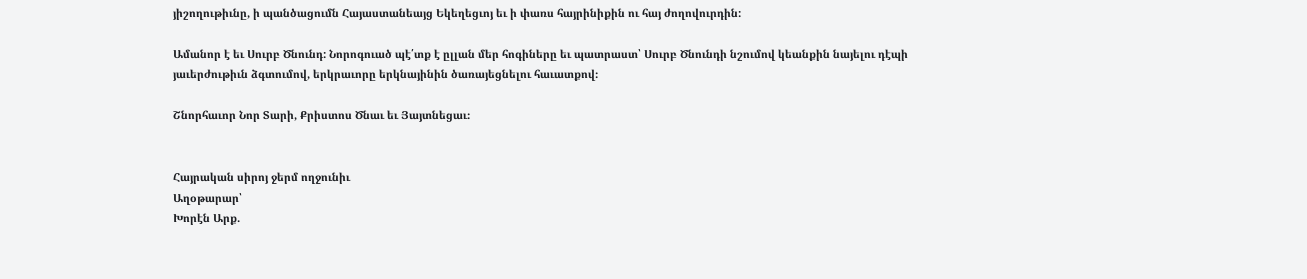յիշողութիւնը, ի պանծացումն Հայաստանեայց Եկեղեցւոյ եւ ի փառս հայրինիքին ու հայ ժողովուրդին:

Ամանոր է եւ Սուրբ Ծնունդ: Նորոգուած պէ՛տք է ըլլան մեր հոգիները եւ պատրաստ՝ Սուրբ Ծնունդի նշումով կեանքին նայելու դէպի յաւերժութիւն ձգտումով, երկրաւորը երկնայինին ծառայեցնելու հաւատքով։

Շնորհաւոր Նոր Տարի, Քրիստոս Ծնաւ եւ Յայտնեցաւ։


Հայրական սիրոյ ջերմ ողջունիւ
Աղօթարար՝
Խորէն Արք.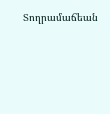Տողրամաճեան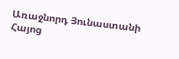Առաջնորդ Յունաստանի Հայոց